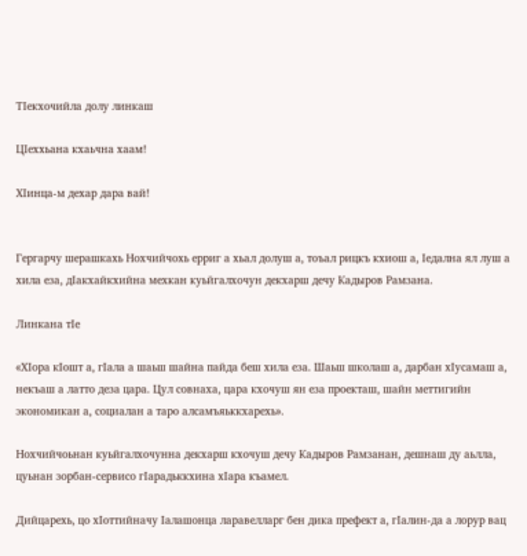ТIекхочийла долу линкаш

ЦIеххьана кхаьчна хаам!

ХIинца-м дехар дара вай!


Гергарчу шерашкахь Нохчийчохь ерриг а хьал долуш а, тоъал рицкъ кхиош а, Iедална ял луш а хила еза, дIакхайкхийна мехкан куьйгалхочун декхарш дечу Кадыров Рамзана.

Линкана тIе

«ХIора кIошт а, гIала а шаьш шайна пайда беш хила еза. Шаьш школаш а, дарбан хIусамаш а, некъаш а латто деза цара. Цул совнаха, цара кхочуш ян еза проекташ, шайн меттигийн экономикан а, социалан а таро алсамъяьккхарехь».

Нохчийчоьнан куьйгалхочунна декхарш кхочуш дечу Кадыров Рамзанан, дешнаш ду аьлла, цуьнан зорбан-сервисо гIарадьккхина хIара къамел.

Дийцарехь, цо хIоттийначу Iалашонца ларавелларг бен дика префект а, гIалин-да а лорур вац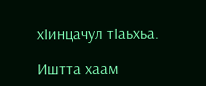хIинцачул тIаьхьа.

Иштта хаам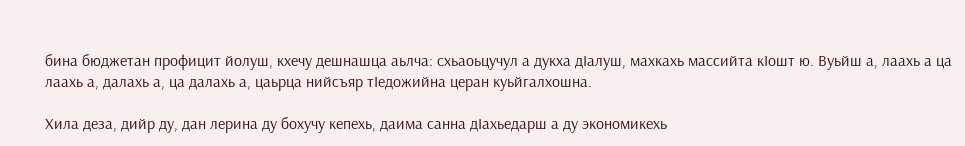бина бюджетан профицит йолуш, кхечу дешнашца аьлча: схьаоьцучул а дукха дIалуш, махкахь массийта кIошт ю. Вуьйш а, лаахь а ца лаахь а, далахь а, ца далахь а, цаьрца нийсъяр тIедожийна церан куьйгалхошна.

Хила деза, дийр ду, дан лерина ду бохучу кепехь, даима санна дIахьедарш а ду экономикехь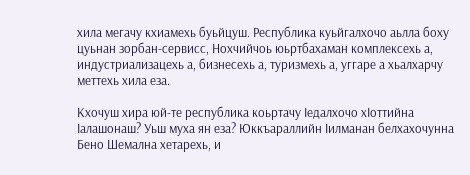хила мегачу кхиамехь буьйцуш. Республика куьйгалхочо аьлла боху цуьнан зорбан-сервисс, Нохчийчоь юьртбахаман комплексехь а, индустриализацехь а, бизнесехь а, туризмехь а, уггаре а хьалхарчу меттехь хила еза.

Кхочуш хира юй-те республика коьртачу Iедалхочо хIоттийна Iалашонаш? Уьш муха ян еза? Юккъараллийн Iилманан белхахочунна Бено Шемална хетарехь, и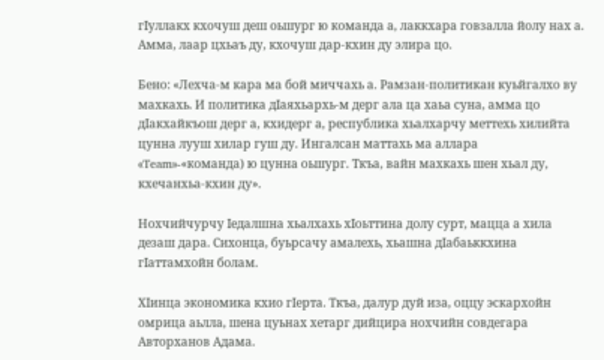гIуллакх кхочуш деш оьшург ю команда а, лаккхара говзалла йолу нах а. Амма, лаар цхьаъ ду, кхочуш дар-кхин ду элира цо.

Бено: «Лехча-м кара ма бой миччахь а. Рамзан-политикан куьйгалхо ву махкахь. И политика дIаяхьархь-м дерг ала ца хаьа суна, амма цо дIакхайкъош дерг а, кхидерг а, республика хьалхарчу меттехь хилийта цунна лууш хилар гуш ду. Ингалсан маттахь ма аллара «Team»-«команда) ю цунна оьшург. Ткъа, вайн махкахь шен хьал ду, кхечанхьа-кхин ду».

Нохчийчурчу Iедалшна хьалхахь хIоьттина долу сурт, мацца а хила дезаш дара. Сихонца, буьрсачу амалехь, хьашна дIабаьккхина гIаттамхойн болам.

ХIинца экономика кхио гIерта. Ткъа, далур дуй иза, оццу эскархойн омрица аьлла, шена цуьнах хетарг дийцира нохчийн совдегара Авторханов Адама.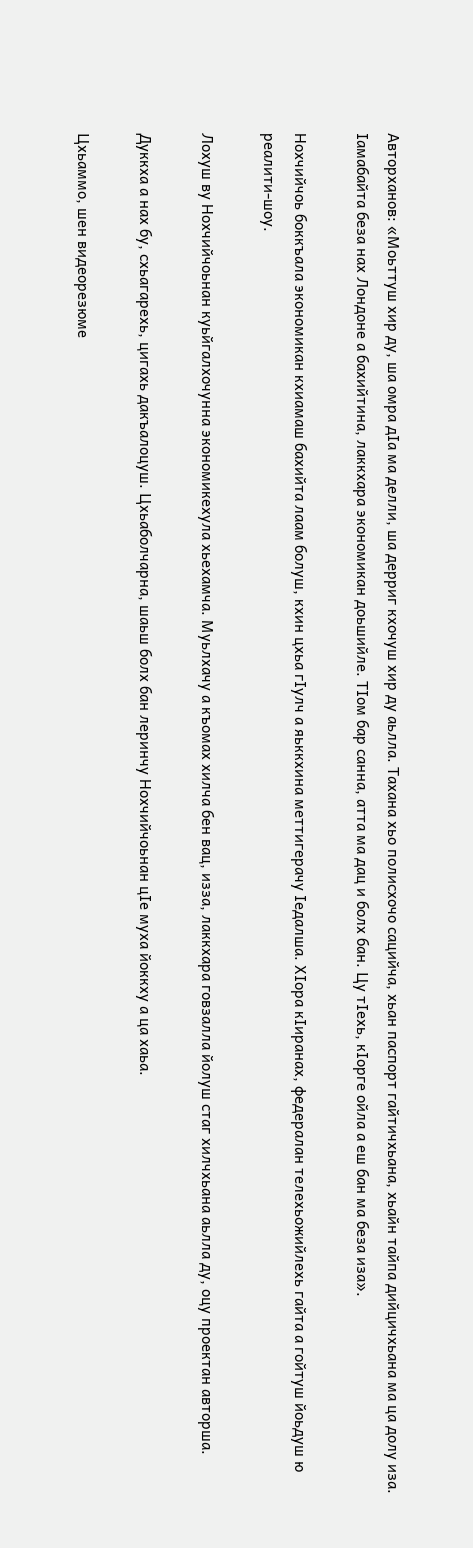Авторханов: «Моьттуш хир ду, ша омра дIа ма делли, ша дерриг кхочуш хир ду аьлла. Тахана хьо полисхочо сацийча, хьан паспорт гайтичхьана, хьайн тайпа дийцичхьана ма ца долу иза. Iамабайта беза нах Лондоне а бахийтина, лаккхара экономикан доьшийле. ТIом бар санна, атта ма дац и болх бан. Цу тIехь, кIорге ойла а еш бан ма беза иза».

Нохчийчоь боккъала экономикан кхиамаш бахийта лаам болуш, кхин цхьа гIулч а яьккхина меттигерачу Iедалша. ХIора кIиранах, федералан телехьожийлехь гайта а гойтуш йоьдуш ю реалити-шоу.

Лохуш ву Нохчийчоьнан куьйгалхочунна экономикехула хьехамча. Муьлхачу а къомах хилча бен вац, изза, лаккхара говзалла йолуш стаг хилчхьана аьлла ду, оцу проектан авторша.

Дуккха а нах бу, схьагарехь, цигахь дакъалоцуш. Цхьаболчарна, шаьш болх бан леринчу Нохчийчоьнан цIе муха йоккху а ца хаьа.

Цхьаммо, шен видеорезюме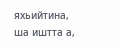яхьийтина, ша иштта а,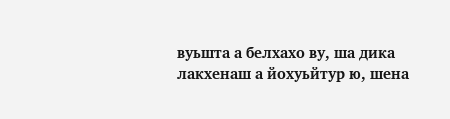вуьшта а белхахо ву, ша дика лакхенаш а йохуьйтур ю, шена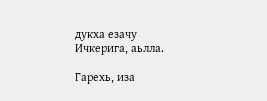дукха езачу Ичкерига, аьлла.

Гарехь, иза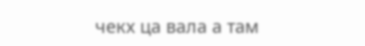чекх ца вала а там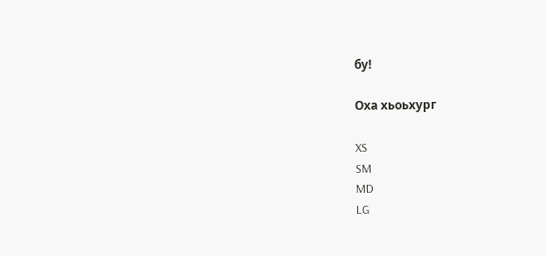бу!

Оха хьоьхург

XS
SM
MD
LG